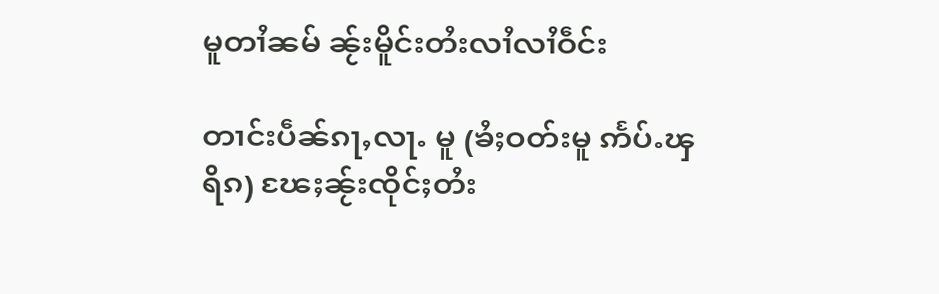မူတၢႆၼမ် ၼႂ်းမိူင်းတႆးလၢႆလၢႆဝဵင်း

တၢင်းပဵၼ်ၵႃႇလႃႉ မူ (ၶႆႈဝတ်းမူ ဢႅပ်ႉၾရိၵ) ၽႄႈၼႂ်းၸိုင်ႈတႆး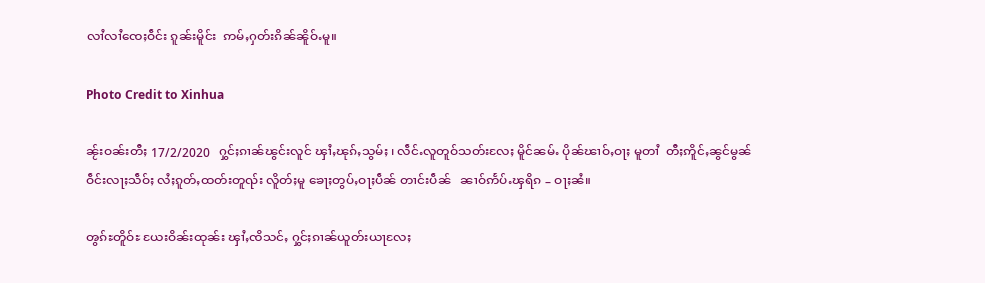လၢႆလၢႆၸေႈဝဵင်း ၵူၼ်းမိူင်း  ဢမ်ႇႁတ်းၵိၼ်ၼိူဝ်ႉမူ။

Photo Credit to Xinhua

ၼႂ်းဝၼ်းတီႈ 17/2/2020   ႁွင်ႈၵၢၼ်ၽွင်းလူင် ၾၢႆႇၽုၵ်ႇသွမ်ႈ ၊ လဵင်ႉလူတူဝ်သတ်းလႄႈ မိူင်ၼမ်ႉ ပိုၼ်ၽၢဝ်ႇဝႃႈ မူတၢႆ  တီႈဢိူင်ႇၼွင်မွၼ် ဝဵင်းလႃႈသဵဝ်ႈ လႆႈၵူတ်ႇထတ်းတူၺ်း လိူတ်ႈမူ ၶေႃႈတွပ်ႇဝႃႈပဵၼ် တၢင်းပဵၼ်   ၼၢဝ်ဢႅပ်ႉၾရိၵ – ဝႃႈၼႆ။

ၻွၵ်ႊတိူဝ်ႊ ယႄးဝိၼ်းထုၼ်း ၾၢႆႇၸိသင်ႇ ႁွင်ႈၵၢၼ်ယူတ်းယႃလႄႈ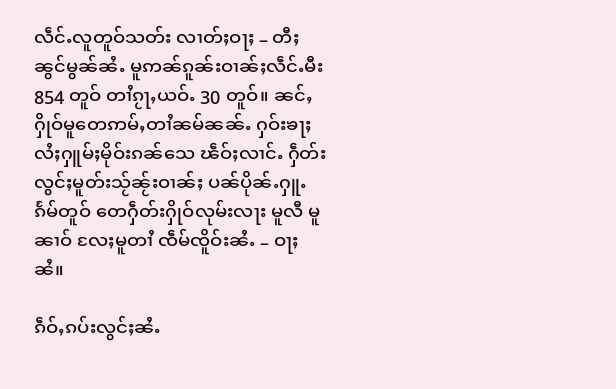လဵင်ႉလူတူဝ်သတ်း လၢတ်ႈဝႃႈ – တီႈၼွင်မွၼ်ၼႆႉ မူဢၼ်ၵူၼ်းဝၢၼ်ႈလဵင်ႉမီး 854 တူဝ် တၢႆၵႂႃႇယဝ်ႉ 30 တူဝ်။ ၼင်ႇႁိုဝ်မူတေဢမ်ႇတၢႆၼမ်ၼၼ်ႉ ႁဝ်းၶႃႈလႆႈႁူမ်ႈမိုဝ်းၵၼ်သေ ၽဵဝ်ႈလၢင်ႉ ႁဵတ်းလွင်ႈမူတ်းသႂ်ၼႂ်းဝၢၼ်ႈ ပၼ်ပိုၼ်ႉႁူႉၵႅမ်တူဝ် တေႁဵတ်းႁိုဝ်လုမ်းလႃး မူလီ မူၼၢဝ် လႄႈမူတၢႆ ၸဵမ်ၸိူဝ်းၼႆႉ – ဝႃႈၼႆ။

ၵဵဝ်ႇၵပ်းလွင်ႈၼႆႉ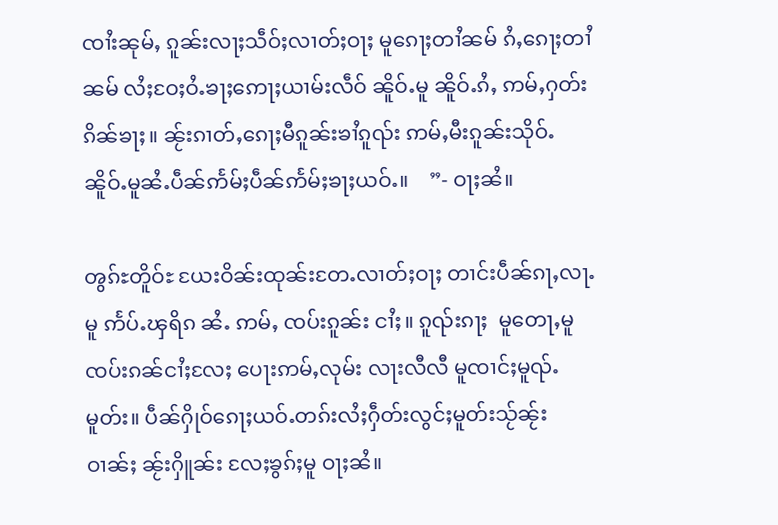ၸၢႆးၼုမ်ႇ ၵူၼ်းလႃႈသဵဝ်ႈလၢတ်ႈဝႃႈ မူၵေႃႈတၢႆၼမ် ၵႆႇၵေႃႈတၢႆၼမ် လႆႈဝႄႈဝႆႉၶႃႈဢေႃႈယၢမ်းလဵဝ် ၼိူဝ်ႉမူ ၼိူဝ်ႉၵႆႇ ဢမ်ႇႁတ်းၵိၼ်ၶႃႈ။ ၼႂ်းၵၢတ်ႇၵေႃႈမီၵူၼ်းၶၢႆၵူၺ်း ဢမ်ႇမီးၵူၼ်းသိုဝ်ႉ  ၼိူဝ်ႉမူၼႆႉပဵၼ်ဢႅမ်ႈပဵၼ်ဢႅမ်ႈၶႃႈယဝ်ႉ။    ”- ဝႃႈၼႆ။

ၻွၵ်ႊတိူဝ်ႊ ယႄးဝိၼ်းထုၼ်းတႄႉလၢတ်ႈဝႃႈ တၢင်းပဵၼ်ၵႃႇလႃႉမူ ဢႅပ်ႉၾရိၵ ၼႆႉ ဢမ်ႇ ၸပ်းၵူၼ်း ငၢႆႈ။ ၵူၺ်းၵႃႈ  မူတေႃႇမူ ၸပ်းၵၼ်ငၢႆႈလႄႈ ပေႃးဢမ်ႇလုမ်း လႃးလီလီ မူၸၢင်ႈမူၺ်ႉမူတ်း။ ပဵၼ်ႁိုဝ်ၵေႃႈယဝ်ႉတၵ်းလႆႈႁဵတ်းလွင်ႈမူတ်းသႂ်ၼႂ်းဝၢၼ်ႈ ၼႂ်းႁိူၼ်း လႄႈၶွၵ်ႈမူ ဝႃႈၼႆ။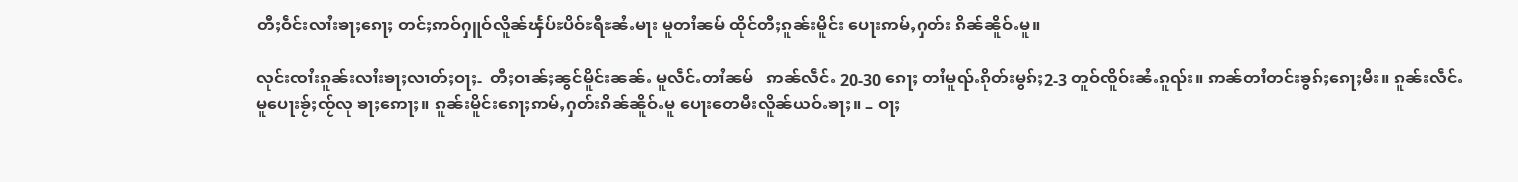တီႈဝဵင်းလၢႆးၶႃႈၵေႃႈ တင်ႈဢဝ်ႁူဝ်လိူၼ်ၾႅပ်ႊပိဝ်ႊရီႊၼႆႉမႃး မူတၢႆၼမ် ထိုင်တီႈၵူၼ်းမိူင်း ပေႃးဢမ်ႇႁတ်း ၵိၼ်ၼိူဝ်ႉမူ။

လုင်းၸၢႆးၵူၼ်းလၢႆးၶႃႈလၢတ်ႈဝႃႈ-  တီႈဝၢၼ်ႈၼွင်မိူင်းၼၼ်ႉ မူလဵင်ႉတၢႆၼမ်   ဢၼ်လဵင်ႉ 20-30 ၵေႃႈ တၢႆမူၺ်ႉၵိုတ်းမွၵ်ႈ2-3 တူဝ်ၸိူဝ်းၼႆႉၵူၺ်း။ ဢၼ်တၢႆတင်းၶွၵ်ႈၵေႃႈမီး။ ၵူၼ်းလဵင်ႉမူပေႃးၶႂ်ႈၸႂ်လု ၶႃႈဢေႃႈ။ ၵူၼ်းမိူင်းၵေႃႈဢမ်ႇႁတ်းၵိၼ်ၼိူဝ်ႉမူ ပေႃးတေမီးလိူၼ်ယဝ်ႉၶႃႈ။ – ဝႃႈ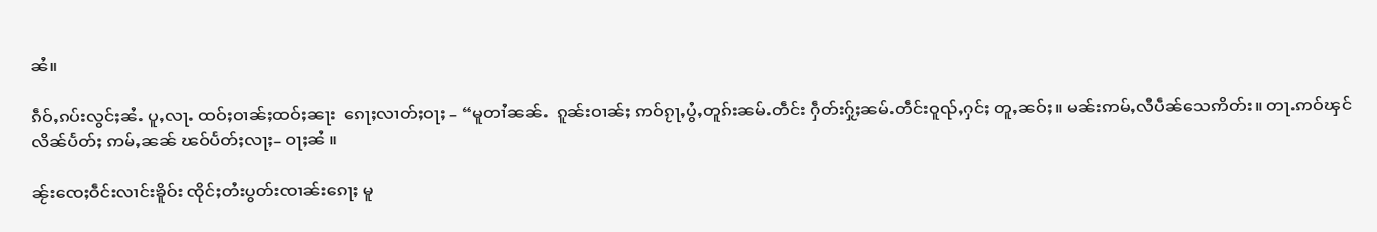ၼႆ။

ၵဵဝ်ႇၵပ်းလွင်ႈၼႆႉ ပူႇလႃႉ ထဝ်ႈဝၢၼ်ႈထဝ်ႈၼႃး  ၵေႃႈလၢတ်ႈဝႃႈ – “မူတၢႆၼၼ်ႉ  ၵူၼ်းဝၢၼ်ႈ ဢဝ်ၵႂႃႇပွႆႇတူၵ်းၼမ်ႉတဵင်း ႁဵတ်းႁႂ်ႈၼမ်ႉတဵင်းဝူၺ်ႇႁင်ႈ တူႇၼဝ်ႈ။ မၼ်းဢမ်ႇလီပဵၼ်သေဢိတ်း။ တႃႉဢဝ်ၾင်လိၼ်ပႅတ်ႈ ဢမ်ႇၼၼ် ၽဝ်ပႅတ်ႈလႃႈ– ဝႃႈၼႆ ။

ၼႂ်းၸေႈဝဵင်းလၢင်းၶိူဝ်း ၸိုင်ႈတႆးပွတ်းၸၢၼ်းၵေႃႈ မူ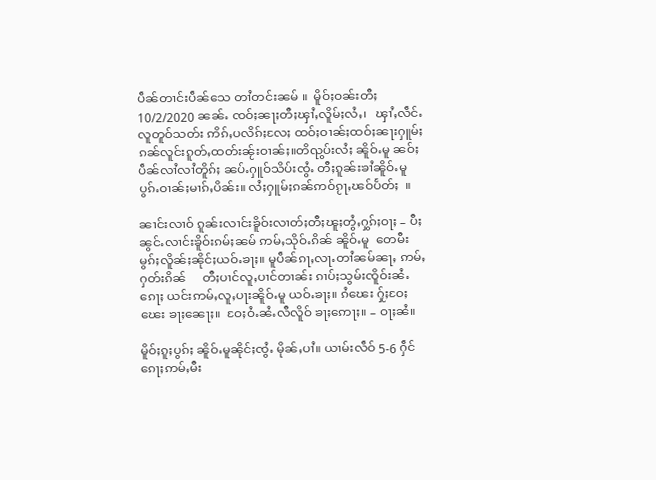ပဵၼ်တၢင်းပဵၼ်သေ တၢႆတင်းၼမ် ။  မိူဝ်ႈဝၼ်းတီႈ 10/2/2020 ၼၼ်ႉ ၸဝ်ႈၼႃႈတီႈၾၢႆႇလိူမ်ႈလႆႇ၊   ၾၢႆႇလဵင်ႉလူတူဝ်သတ်း ဢိၵ်ႇပလိၵ်ႈလႄႈ ထဝ်ႈဝၢၼ်ႈထဝ်ႈၼႃးႁူမ်ႈၵၼ်လူင်းၵူတ်ႇထတ်းၼႂ်းဝၢၼ်ႈ။တိၺွပ်းလႆႈ ၼိူဝ်ႉမူ ၼဝ်ႈ ပဵၼ်လၢႆလၢႆတိူၵ်ႈ ၼပ်ႉႁူဝ်သိပ်းၸွႆႉ တီႈၵူၼ်းၶၢႆၼိူဝ်ႉမူ ပွၵ်ႉဝၢၼ်ႈမၢၵ်ႇပိၼ်း။ လႆႈႁူမ်ႈၵၼ်ဢဝ်ၵႂႃႇၽဝ်ပႅတ်ႈ  ။

ၼၢင်းလၢဝ် ၵူၼ်းလၢင်းၶိူဝ်းလၢတ်ႈတီႈၽူႈတွႆႇႁွၵ်ႈဝႃႈ – ပီႈၼွင်ႉလၢင်းၶိူဝ်းၵမ်ႈၼမ် ဢမ်ႇသိုဝ်ႉၵိၼ် ၼိူဝ်ႉမူ  တေမီးမွၵ်ႈလိူၼ်ႈၼိုင်ႈယဝ်ႉၶႃႈ။ မူပဵၼ်ၵႃႇလႃႉတၢႆၼမ်ၼႃႇ ဢမ်ႇႁတ်းၵိၼ်     တီႈပၢင်လူႇပၢင်တၢၼ်း ၵၢပ်ႈသွမ်းၸိူဝ်းၼႆႉၵေႃႈ ယင်းဢမ်ႇလူႇပႃးၼိူဝ်ႉမူ ယဝ်ႉၶႃႈ။ ၵႆၽေး ႁႂ်ႈဝႄႈၽေး ၶႃႈၼေႃႈ။  ဝႄႈဝႆႉၼႆႉလီလိူဝ် ၶႃႈဢေႃႈ။ – ဝႃႈၼႆ။

မိူဝ်ႈၵူႈပွၵ်ႈ ၼိူဝ်ႉမူၼိုင်ႈၸွႆႉ မိုၼ်ႇပၢႆ။ ယၢမ်းလဵဝ် 5-6 ႁဵင်ၵေႃႈဢမ်ႇမီး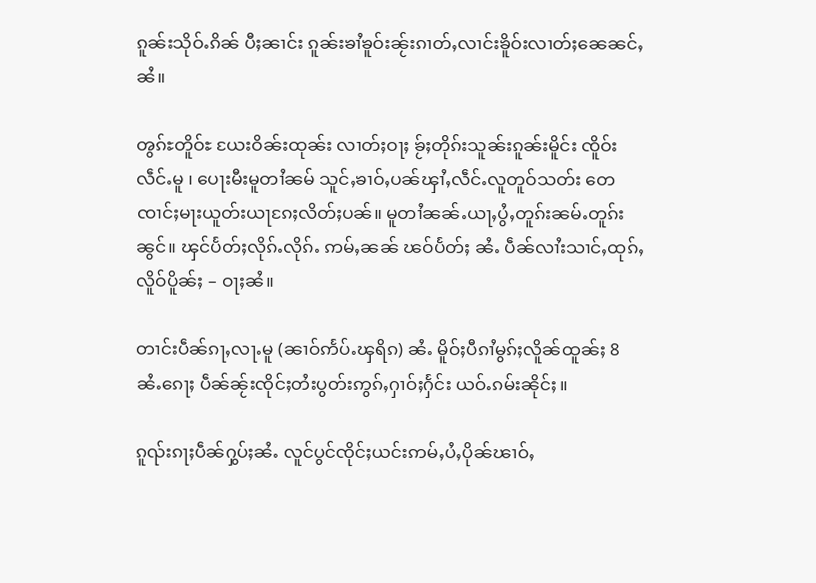ၵူၼ်းသိုဝ်ႉၵိၼ် ပီႈၼၢင်း ၵူၼ်းၶၢႆၶူဝ်းၼႂ်းၵၢတ်ႇလၢင်းၶိူဝ်းလၢတ်ႈၼေၼင်ႇၼႆ။

ၻွၵ်ႊတိူဝ်ႊ ယႄးဝိၼ်းထုၼ်း လၢတ်ႈဝႃႈ ၶႂ်ႈတိုၵ်းသူၼ်းၵူၼ်းမိူင်း ၸိူဝ်းလဵင်ႉမူ ၊ ပေႃးမီးမူတၢႆၼမ် သူင်ႇၶၢဝ်ႇပၼ်ၾၢႆႇလဵင်ႉလူတူဝ်သတ်း တေၸၢင်ႈမႃးယူတ်းယႃၵႄႈလိတ်ႈပၼ်။ မူတၢႆၼၼ်ႉယႃႇပွႆႇတူၵ်းၼမ်ႉတူၵ်းၼွင်။ ၾင်ပႅတ်ႈလိုၵ်ႉလိုၵ်ႉ ဢမ်ႇၼၼ် ၽဝ်ပႅတ်ႈ ၼႆႉ ပဵၼ်လၢႆးသၢင်ႇထုၵ်ႇလိူဝ်ပိူၼ်ႈ – ဝႃႈၼႆ။

တၢင်းပဵၼ်ၵႃႇလႃႉမူ (ၼၢဝ်ဢႅပ်ႉၾရိၵ) ၼႆႉ မိူဝ်ႈပီၵၢႆမွၵ်ႈလိူၼ်ထူၼ်ႈ 8 ၼႆႉၵေႃႈ ပဵၼ်ၼႂ်းၸိုင်ႈတႆးပွတ်းဢွၵ်ႇႁၢဝ်ႈႁႅင်း ယဝ်ႉၵမ်းၼိုင်ႈ။

ၵူၺ်းၵႃႈပဵၼ်ႁွပ်ႈၼႆႉ လူင်ပွင်ၸိုင်ႈယင်းဢမ်ႇပႆႇပိုၼ်ၽၢဝ်ႇ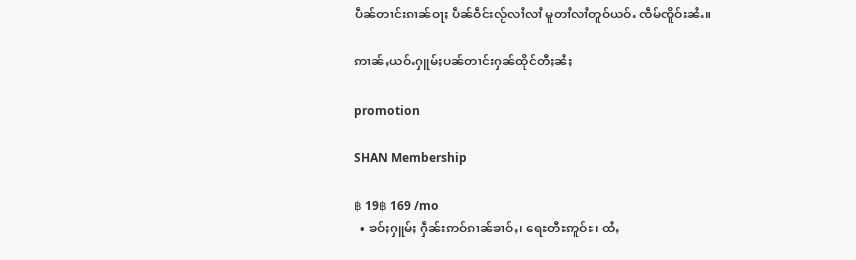ပဵၼ်တၢင်းၵၢၼ်ဝႃႈ ပဵၼ်ဝဵင်းလႂ်လၢႆလၢႆ မူတၢႆလၢႆတူဝ်ယဝ်ႉ ၸဵမ်ၸိူဝ်းၼႆႉ။

ဢၢၼ်ႇယဝ်ႉႁူမ်ႈပၼ်တၢင်းႁၼ်ထိုင်တီႈၼႆႈ

promotion

SHAN Membership

฿ 19฿ 169 /mo
  • ၶဝ်ႈႁူမ်ႈ ႁဵၼ်းဢဝ်ၵၢၼ်ၶၢဝ်ႇ၊ ရေႊတီႊဢူဝ်ႊ၊ ထႆႇ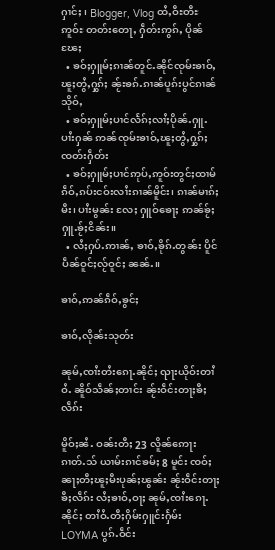ႁၢင်ႈ၊ Blogger, Vlog ထႆႇဝီႊတီႊဢူဝ်ႊ တတ်းတေႃႇ ႁဵတ်းဢွၵ်ႇ ပိုၼ်ၽႄႈ
  • ၶဝ်ႈႁူမ်ႈၵၢၼ်တူင်ႉၼိုင်ၸုမ်းၶၢဝ်ႇၽူႈတွႆႇႁွၵ်ႈ ၼႂ်းၶၵ်ႉၵၢၼ်ပူၵ်းပွင်ၵၢၼ်သိုဝ်ႇ
  • ၶဝ်ႈႁူမ်ႈပၢင်လႅၵ်ႈလၢႆႈပိုၼ်ႉႁူႉပၢႆးႁၼ် ဢၼ်ၸုမ်းၶၢဝ်ႇၽူႈတွႆႇႁွၵ်ႈၸတ်းႁဵတ်း
  • ၶဝ်ႈႁူမ်ႈပၢင်ဢုပ်ႇဢူဝ်းတွင်ႈထၢမ် ၵဵဝ်ႇၵပ်းငဝ်းလၢႆးၵၢၼ်မိူင်း၊ ၵၢၼ်မၢၵ်ႈမီး၊ ပၢႆးမွၼ်း လႄႈ ႁူဝ်ၶေႃႈ ဢၼ်ၶႂ်ႈႁူႉၶႂ်ႈငိၼ်း။
  • လႆႈႁပ်ႉဢၢၼ်ႇ ၶၢဝ်ႇၶိုၵ်ႉတွၼ်း ပိူင်ပဵၼ်ဝူင်ႈလႂ်ဝူင်ႈ ၼၼ်ႉ။

ၶၢဝ်ႇဢၼ်ၵဵဝ်ႇၶွင်ႈ

ၶၢဝ်ႇလိုၼ်းသုတ်း

ၼုမ်ႇၸၢႆးတႆးၵေႃႉၼိုင်ႈ ၺႃးယိုဝ်းတၢႆဝႆႉ ၼိူဝ်သဵၼ်ႈတၢင်း ၼႂ်းဝဵင်းတႃႈၶီႈလဵၵ်း

မိူဝ်ႈၼႆႉ ဝၼ်းတီႈ 23 လိူၼ်ဢေႃးၵၢတ်ႉသ် ယၢမ်းၵၢင်ၶမ်ႈ 8 မူင်း ၸဝ်ႈၼႃႈတီႈၽူႈမီးပုၼ်ႈၽွၼ်း ၼႂ်းဝဵင်းတႃႈၶီႈလဵၵ်း လႆႈၶၢဝ်ႇဝႃႈ ၼုမ်ႇၸၢႆးၵေႃႉၼိုင်ႈ တၢႆဝႆႉတီႈႁိမ်းႁူင်းႁႅမ်း LOYMA ပွၵ်ႉဝဵင်း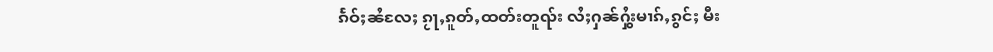ၵႅဝ်ႈၼႆလႄႈ ၵႂႃႇၵူတ်ႇထတ်းတူၺ်း လႆႈႁၼ်ႁွႆးမၢၵ်ႇၵွင်ႈ မီး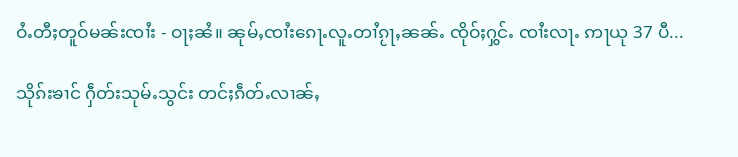ဝႆႉတီႈတူဝ်မၼ်းၸၢႆး - ဝႃႈၼႆ။ ၼုမ်ႇၸၢႆးၵေႃႉလူႉတၢႆၵႂႃႇၼၼ်ႉ ၸိုဝ်ႈႁွင်ႉ ၸၢႆးလႃႉ ဢႃယု 37 ပီ...

သိုၵ်းၶၢင် ႁဵတ်းသုမ်ႉသွင်း တင်ႈၵဵတ်ႉလၢၼ်ႇ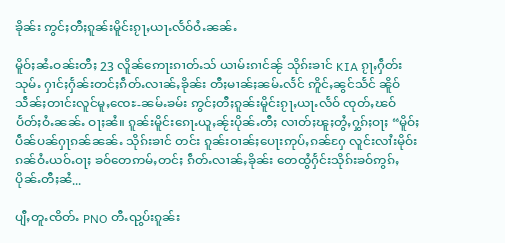ၶိုၼ်း ဢွင်ႈတီႈၵူၼ်းမိူင်းၵႂႃႇယႃႉလႅဝ်ဝႆႉၼၼ်ႉ

မိူဝ်ႈၼႆႉဝၼ်းတီႈ 23 လိူၼ်ဢေႃးၵၢတ်ႉသ် ယၢမ်းၵၢင်ၼႂ် သိုၵ်းၶၢင် KIA ၵႂႃႇႁဵတ်းသုမ်ႉ ႁၢင်ႈႁႅၼ်းတင်ႈၵဵတ်ႉလၢၼ်ႇၶိုၼ်း တီႈမၢၼ်ႈၼမ်ႉလႅင် ဢိူင်ႇၼွင်သႅင် ၼိူဝ်သဵၼ်ႈတၢင်းလူင်မူႇၸေႊ-ၼမ်ႉၶမ်း ဢွင်ႈတီႈၵူၼ်းမိူင်းၵႂႃႇယႃႉလႅဝ် ၸုတ်ႇၽဝ်ပႅတ်ႈဝႆႉၼၼ်ႉ ဝႃႈၼႆ။ ၵူၼ်းမိူင်းၵေႃႉယူႇၼႂ်းပိုၼ်ႉတီႈ လၢတ်ႈၽူႈတွႆႇႁွၵ်ႈဝႃႈ “မိူဝ်ႈပဵၼ်ပၼ်ႁႃၵၼ်ၼၼ်ႉ သိုၵ်းၶၢင် တင်း ၵူၼ်းဝၢၼ်ႈပေႃးဢုပ်ႇၵၼ်ႁႄ လူင်းလၢႆးမိုဝ်းၵၼ်ဝႆႉယဝ်ႉဝႃႈ ၶဝ်တေဢမ်ႇတင်ႈ ၵဵတ်ႉလၢၼ်ႇၶိုၼ်း တေထွႆႁႅင်းသိုၵ်းၶဝ်ဢွၵ်ႇပိုၼ်ႉတီႈၼႆ...

ပျီႇတူႉၸိတ်ႉ PNO တီႉၺွပ်းၵူၼ်း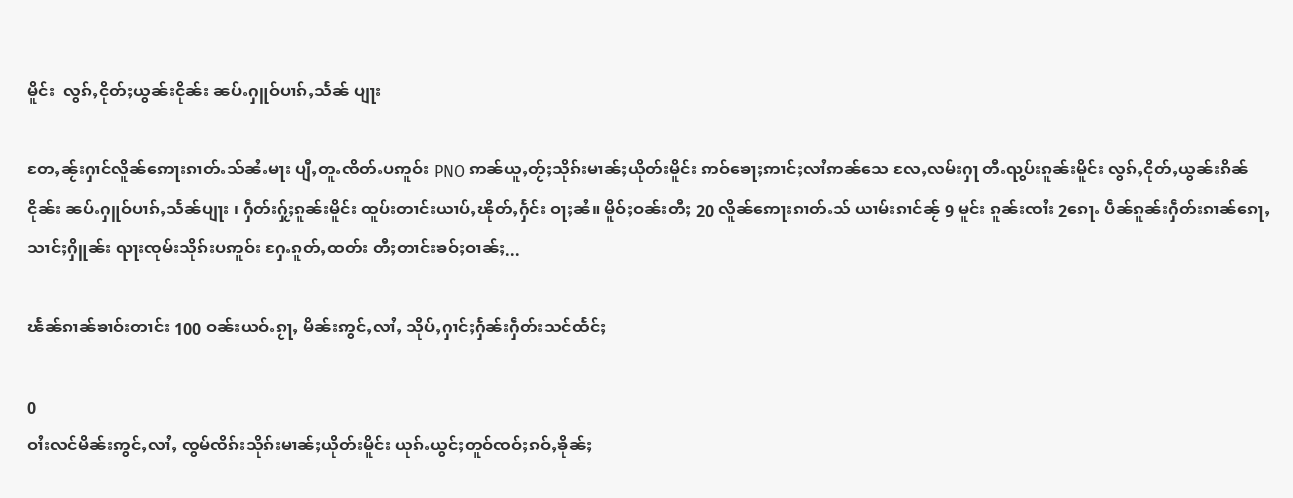မိူင်း  လွၵ်ႇငိုတ်ႈယွၼ်းငိုၼ်း ၼပ်ႉႁူဝ်ပၢၵ်ႇသႅၼ် ပျႃး

တႄႇၼႂ်းႁၢင်လိူၼ်ဢေႃးၵၢတ်ႉသ်ၼႆႉမႃး ပျီႇတူႉၸိတ်ႉပဢူဝ်း PNO ဢၼ်ယူႇတႂ်ႈသိုၵ်းမၢၼ်ႈယိုတ်းမိူင်း ဢဝ်ၶေႃႈဢၢင်ႈလၢႆဢၼ်သေ လႄႇလမ်းႁႃ တီႉၺွပ်းၵူၼ်းမိူင်း လွၵ်ႇငိုတ်ႇယွၼ်းၵိၼ်ငိုၼ်း ၼပ်ႉႁူဝ်ပၢၵ်ႇသႅၼ်ပျႃး ၊ ႁဵတ်းႁႂ်ႈၵူၼ်းမိူင်း ထူပ်းတၢင်းယၢပ်ႇၽိုတ်ႇႁႅင်း ဝႃႈၼႆ။ မိူဝ်ႈဝၼ်းတီႈ 20 လိူၼ်ဢေႃးၵၢတ်ႉသ် ယၢမ်းၵၢင်ၼႂ် 9 မူင်း ၵူၼ်းၸၢႆး 2ၵေႃႉ ပဵၼ်ၵူၼ်းႁဵတ်းၵၢၼ်ၵေႃႇသၢင်ႈႁိူၼ်း ၺႃးၸုမ်းသိုၵ်းပဢူဝ်း ႁႄႉၵူတ်ႇထတ်း တီႈတၢင်းၶဝ်ႈဝၢၼ်ႈ...

ၽႅၼ်ၵၢၼ်ၶၢဝ်းတၢင်း 100 ဝၼ်းယဝ်ႉၵႂႃႇ မိၼ်းဢွင်ႇလၢႆႇ သိုပ်ႇႁၢင်ႈႁႅၼ်းႁဵတ်းသင်ထႅင်ႈ

0
ဝၢႆးလင်မိၼ်းဢွင်ႇလၢႆႇ ၸွမ်ၸိၵ်းသိုၵ်းမၢၼ်ႈယိုတ်းမိူင်း ယုၵ်ႉယွင်ႈတူဝ်ၸဝ်ႈၵဝ်ႇၶိုၼ်ႈ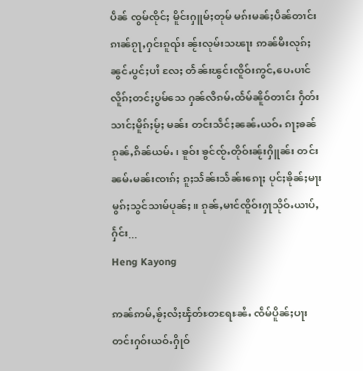ပဵၼ် ၸွမ်ၸိုင်ႈ မိူင်းႁူမ်ႈတုမ် မၵ်းမၼ်ႈပဵၼ်တၢင်းၵၢၼ်ၵႂႃႇႁင်းၵူၺ်း ၼႂ်းလုမ်းသၽႃး ဢၼ်မီးလုၵ်ႈၼွင်ႉပွင်ႈပၢႆ လႄႈ တႅၼ်းၽွင်းၸိူဝ်းဢွင်ႇပေႉပၢင်လိူၵ်ႈတင်ႈပွမ်သေ ႁၼ်လီၵမ်ႉထႅမ်ၼိူဝ်တၢင်း ႁဵတ်းသၢင်ႈမိူၵ်ႈမႂ်ႈ မၼ်း တင်းသဵင်ႈၼၼ်ႉယဝ်ႉ ၵႃႈၶၼ်ၵုၼ်ႇၵိၼ်ယမ်ႉ၊ ၶူဝ်း ၶွင်ၸႂ်ႉတိုဝ်းၼႂ်းႁိူၼ်း တင်း ၼမ်ႉမၼ်းၸၢၵ်ႈ ၵူႈသႅၼ်းသႅၼ်းၵေႃႈ ပုင်ႈၶိုၼ်ႈမႃးမွၵ်ႈသွင်သၢမ်ပုၼ်ႈ။ ၵုၼ်ႇမၢင်ၸိူဝ်းႁႃသိုဝ်ႉယၢပ်ႇႁႅင်း...
Heng Kayong

ဢၼ်ဢမ်ႇၶႂ်ႈလႆႈၾႅတ်ႊတရႄႊၼႆႉ ၸဵမ်ပိူၼ်ႈပႃးတင်းႁဝ်းယဝ်ႉႁိုဝ်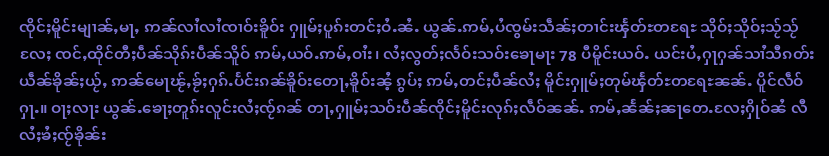ၸိုင်ႈမိူင်းမျၢၼ်ႇမႃႇ ဢၼ်လၢႆလၢႆၸၢဝ်းၶိူဝ်း ႁူမ်ႈပူၵ်းတင်ႈဝႆႉၼႆႉ ယွၼ်ႉဢမ်ႇပႆၸွမ်းသဵၼ်ႈတၢင်းၾႅတ်ႊတရႄႊ သိုဝ်ႈသိုဝ်ႈသႂ်သႂ်လႄႈ ၸင်ႇထိုင်တီႈပဵၼ်သိုၵ်းပဵၼ်သိူဝ် ဢမ်ႇယဝ်ႉဢမ်ႇဝၢႆး၊ လႆႈလွတ်ႈလႅဝ်းသဝ်းၶေႃမႃး 78 ပီမိူင်းယဝ်ႉ ယင်းပႆႇႁႃႁၼ်သၢႆသီၵတ်းယဵၼ်ၶိုၼ်ႈယႂ်ႇ ဢၼ်မေႃၽႂ်ႇၶႂ်ႈႁၵ်ႉပႅင်းၵၼ်ၶိူဝ်းတေႃႇၶိူဝ်းၼႆ့ ၵွပ်ႈ ဢမ်ႇတင်ႈပဵၼ်လႆႈ မိူင်းႁူမ်ႈတုမ်ၾႅတ်ႊတရႄႊၼၼ်ႉ ပိူင်လဵဝ်ႁႃႉ။ ဝႃႈလႃး ယွၼ်ႉၶေႃႈတူၵ်းလူင်းလႆႈၸႂ်ၵၼ် တႃႇႁူမ်ႈသဝ်းပဵၼ်ၸိုင်ႈမိူင်းလုၵ်ႈလဵဝ်ၼၼ်ႉ ဢမ်ႇၼႅၼ်ႈၼႃတေႉလႄႈႁိုဝ်ၼႆ လီလႆႈၶႆႈၸႂ်ၶိုၼ်း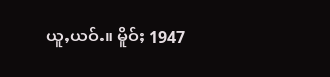ယူႇယဝ်ႉ။ မိူဝ်ႈ 1947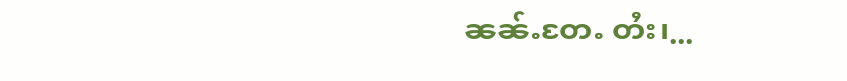ၼၼ်ႉတႄႉ တႆး၊...